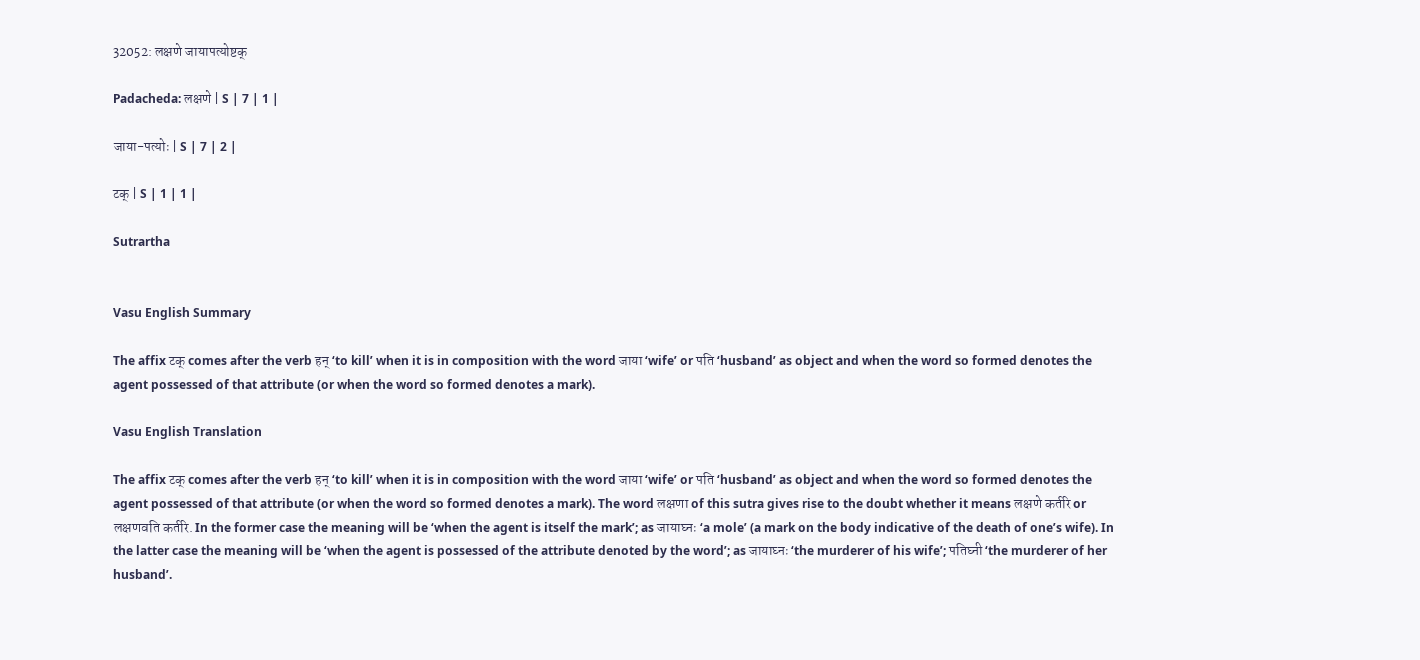32052: लक्षणे जायापत्योष्टक्

Padacheda: लक्षणे | S | 7 | 1 |

जाया-पत्योः | S | 7 | 2 |

टक् | S | 1 | 1 |

Sutrartha


Vasu English Summary

The affix टक् comes after the verb हन् ‘to kill’ when it is in composition with the word जाया ‘wife’ or पति ‘husband’ as object and when the word so formed denotes the agent possessed of that attribute (or when the word so formed denotes a mark).

Vasu English Translation

The affix टक् comes after the verb हन् ‘to kill’ when it is in composition with the word जाया ‘wife’ or पति ‘husband’ as object and when the word so formed denotes the agent possessed of that attribute (or when the word so formed denotes a mark). The word लक्षणा of this sutra gives rise to the doubt whether it means लक्षणे कर्तरि or लक्षणवति कर्तरि. In the former case the meaning will be ‘when the agent is itself the mark’; as जायाघ्नः ‘a mole’ (a mark on the body indicative of the death of one’s wife). In the latter case the meaning will be ‘when the agent is possessed of the attribute denoted by the word’; as जायाघ्नः ‘the murderer of his wife’; पतिघ्नी ‘the murderer of her husband’.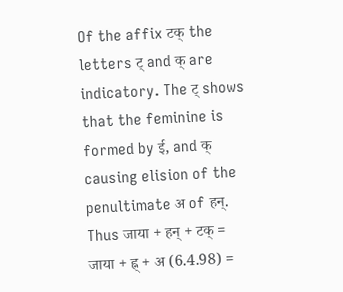Of the affix टक् the letters ट् and क् are indicatory. The ट् shows that the feminine is formed by ई, and क् causing elision of the penultimate अ of हन्. Thus जाया + हन् + टक् = जाया + ह्न् + अ (6.4.98) =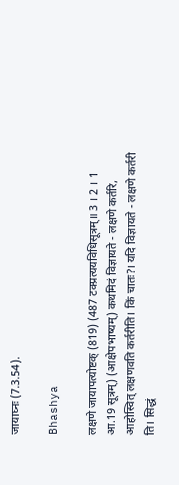जायाघ्नः (7.3.54).

Bhashya

लक्षणे जायापत्योष्टक् (819) (487 टक्प्रत्ययविधिसूत्रम्॥ 3 । 2 । 1 आ.19 सूत्रम्) (आक्षेपभाष्यम्) कथमिदं विज्ञायते - लक्षणे कर्तरि, आहोस्वित् लक्षणवति कर्तरीति। किं चातः?। यदि विज्ञायते - लक्षणे कर्तरी ति। सिद्धं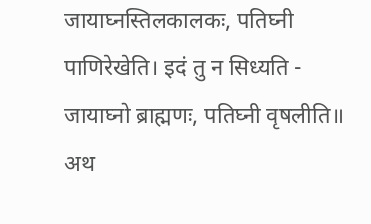जायाघ्नस्तिलकालकः, पतिघ्नी पाणिरेखेति। इदं तु न सिध्यति - जायाघ्नो ब्राह्मणः, पतिघ्नी वृषलीति॥ अथ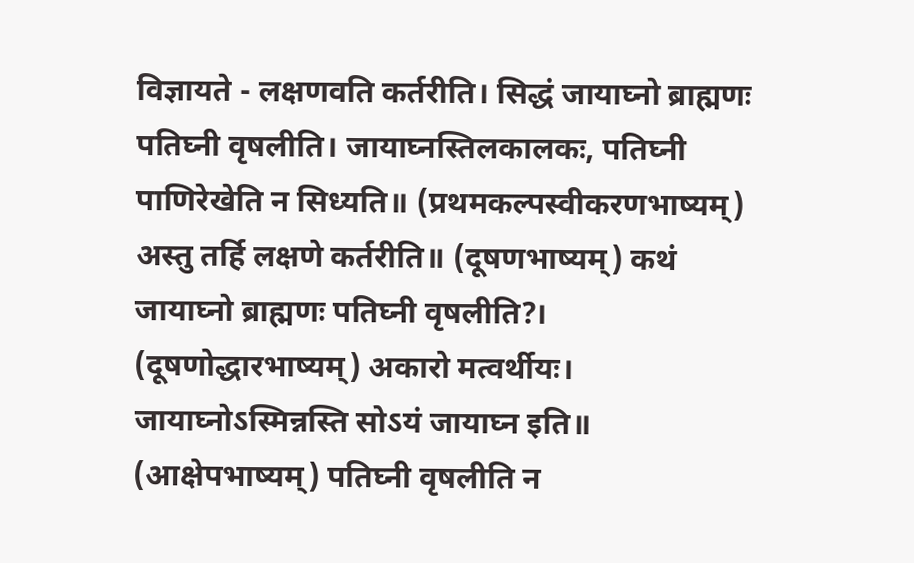विज्ञायते - लक्षणवति कर्तरीति। सिद्धं जायाघ्नो ब्राह्मणः पतिघ्नी वृषलीति। जायाघ्नस्तिलकालकः, पतिघ्नी पाणिरेखेति न सिध्यति॥ (प्रथमकल्पस्वीकरणभाष्यम्) अस्तु तर्हि लक्षणे कर्तरीति॥ (दूषणभाष्यम्) कथं जायाघ्नो ब्राह्मणः पतिघ्नी वृषलीति?। (दूषणोद्धारभाष्यम्) अकारो मत्वर्थीयः। जायाघ्नोऽस्मिन्नस्ति सोऽयं जायाघ्न इति॥ (आक्षेपभाष्यम्) पतिघ्नी वृषलीति न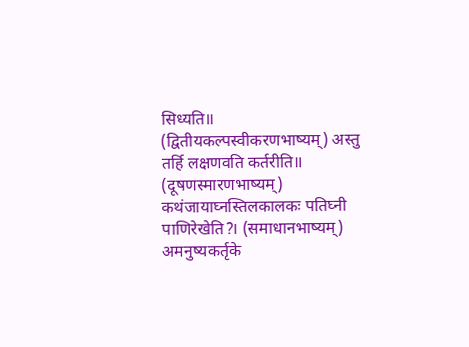सिध्यति॥ (द्वितीयकल्पस्वीकरणभाष्यम्) अस्तु तर्हि लक्षणवति कर्तरीति॥ (दूषणस्मारणभाष्यम्) कथंजायाघ्नस्तिलकालकः पतिघ्नी पाणिरेखेति?। (समाधानभाष्यम्) अमनुष्यकर्तृके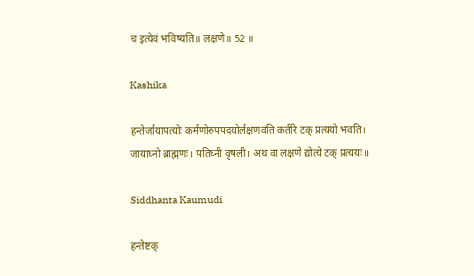च इत्येवं भविष्यति॥ लक्षणे॥ 52 ॥

Kashika

हन्तेर्जायापत्योः कर्मणोरुपपदयोर्लक्षणवति कर्तरि टक् प्रत्ययो भवति। जायाघ्नो ब्राह्मणः। पतिघ्नी वृषली। अथ वा लक्षणे द्योत्ये टक् प्रत्ययः॥

Siddhanta Kaumudi

हन्तेष्टक्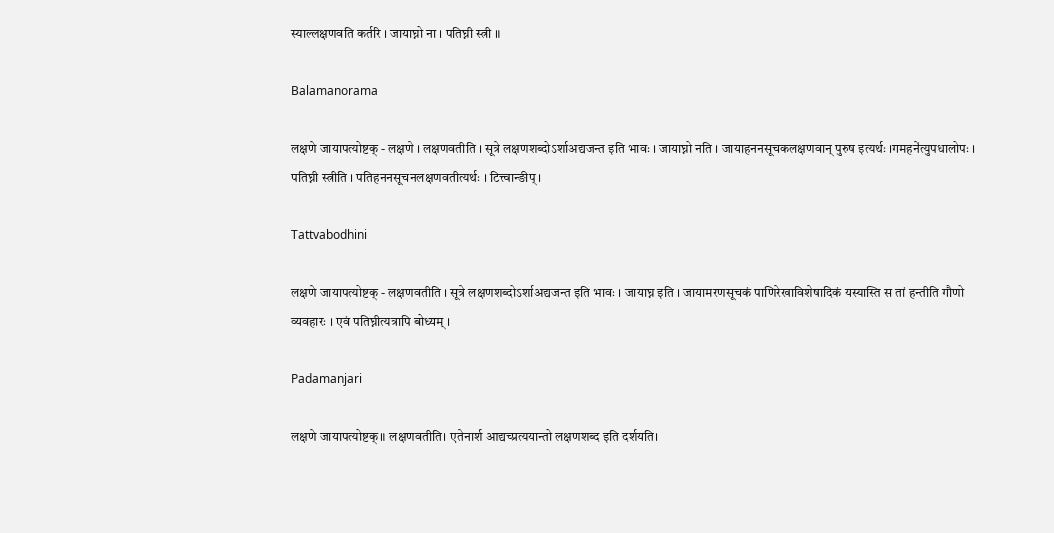स्याल्लक्षणवति कर्तरि । जायाघ्नो ना । पतिघ्नी स्त्री ॥

Balamanorama

लक्षणे जायापत्योष्टक् - लक्षणे । लक्षणवतीति । सूत्रे लक्षणशब्दोऽर्शाअद्यजन्त इति भावः । जायाघ्नो नति । जायाहननसूचकलक्षणवान् पुरुष इत्यर्थः ।गमहने॑त्युपधालोपः । पतिघ्नी स्त्रीति । पतिहननसूचनलक्षणवतीत्यर्थः । टित्त्वान्ङीप् ।

Tattvabodhini

लक्षणे जायापत्योष्टक् - लक्षणवतीति । सूत्रे लक्षणशब्दोऽर्शाअद्यजन्त इति भावः । जायाघ्न इति । जायामरणसूचकं पाणिरेखाविशेषादिकं यस्यास्ति स तां हन्तीति गौणो व्यवहारः । एवं पतिघ्नीत्यत्रापि बोध्यम् ।

Padamanjari

लक्षणे जायापत्योष्टक्॥ लक्षणवतीति। एतेनार्श आद्यच्प्रत्ययान्तो लक्षणशब्द इति दर्शयति।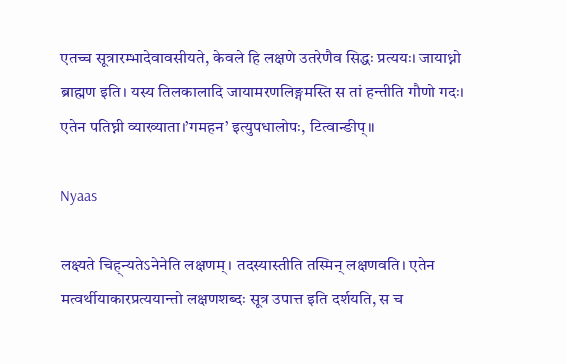एतच्च सूत्रारम्भादेवावसीयते, केवले हि लक्षणे उतरेणैव सिद्धः प्रत्ययः। जायाध्नो ब्राह्मण इति। यस्य तिलकालादि जायामरणलिङ्गमस्ति स तां हन्तीति गौणो गदः। एतेन पतिघ्नी व्याख्याता।’गमहन’ इत्युपधालोपः, टित्वान्ङीप्॥

Nyaas

लक्ष्यते चिह्न्यतेऽनेनेति लक्षणम्। तदस्यास्तीति तस्मिन् लक्षणवति। एतेन मत्वर्थीयाकारप्रत्ययान्तो लक्षणशब्दः सूत्र उपात्त इति दर्शयति, स च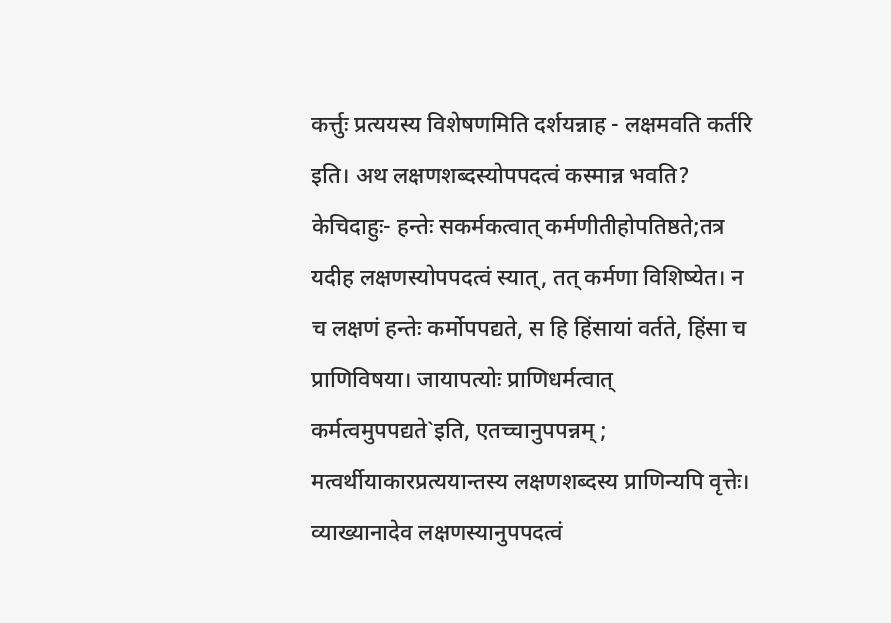कर्त्तुः प्रत्ययस्य विशेषणमिति दर्शयन्नाह - लक्षमवति कर्तरि इति। अथ लक्षणशब्दस्योपपदत्वं कस्मान्न भवति? केचिदाहुः- हन्तेः सकर्मकत्वात् कर्मणीतीहोपतिष्ठते;तत्र यदीह लक्षणस्योपपदत्वं स्यात्, तत् कर्मणा विशिष्येत। न च लक्षणं हन्तेः कर्मोपपद्यते, स हि हिंसायां वर्तते, हिंसा च प्राणिविषया। जायापत्योः प्राणिधर्मत्वात् कर्मत्वमुपपद्यते`इति, एतच्चानुपपन्नम् ; मत्वर्थीयाकारप्रत्ययान्तस्य लक्षणशब्दस्य प्राणिन्यपि वृत्तेः। व्याख्यानादेव लक्षणस्यानुपपदत्वं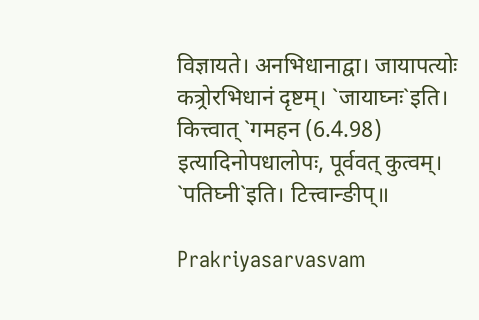विज्ञायते। अनभिधानाद्वा। जायापत्योः कत्र्रोरभिधानं दृष्टम्। `जायाघ्नः`इति। कित्त्वात् `गमहन (6.4.98) इत्यादिनोपधालोपः, पूर्ववत् कुत्वम्। `पतिघ्नी`इति। टित्त्वान्ङीप्॥

Prakriyasarvasvam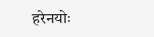हरेनयोः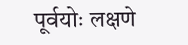पूर्वयोः लक्षणे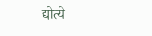द्योत्ये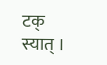टक् स्यात् ।